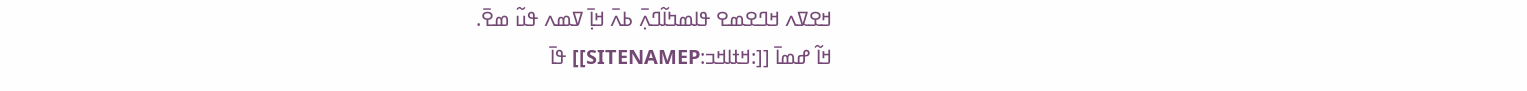ߞߐߜߍ ߞߣߐߘߐ ߟߊߘߤߊ߬ߣߍ߲߫ ߕߍ߫ ߞߊ߲߫ ߜߘߍ ߟߎ߬ ߘߐ߫.
ߞߊ߬ ߝߘߊ߫ [[:ߞߙߊߞߏ:SITENAMEP]] ߟߊ߫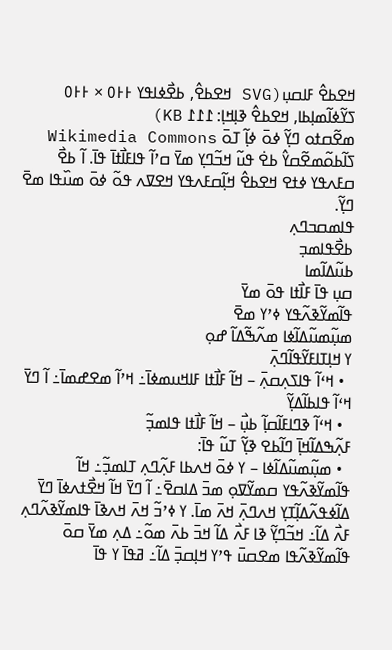ߞߐߕߐ߮ ߓߊߛߎ߲(SVG ߞߐߕߐ߮, ߕߐ߯ߦߊߟߌ ߅߅߀ × ߅߅߀ ߖߌ߬ߦߊ߬ߘߊ߲ߕߊ, ߞߐߕߐ߮ ߢߊ߲ߞߊ߲: ߁߁߁ KB)
ߘߐ߬ߛߙߋ ߣߌ߲߬ ߦߋ߫ ߦߊ߲߬ ߠߋ߫ Wikimedia Commons ߖߊ߬ߕߋ߬ߘߐ߬ߛߌ߮ ߕߐ߭ ߟߎ߬ ߞߏ߬ߣߌ߲ ߘߌ߫ ߛߴߊ߬ ߟߊߓߊ߯ߙߊ߫ ߟߊ߫. ߊ߬ ߕߐ߯ ߛߓߍߟߌ ߦߙߐ ߞߐߕߐ߮ ߞߊ߲߬ߛߓߍߟߌ ߞߐߜߍ ߟߋ߬ ߦߋ߫ ߘߎ߰ߟߊ ߘߐ߫ ߣߌ߲߬.
ߟߊߘߛߏߣߍ߲
ߕߐ߯ߟߊߘߏ߲
ߕߎ߬ߡߊ߬ߘߊ
ߛߎ߲ ߟߊ߫ ߓߊ߯ߙߊ ߟߋ߫ ߘߌ߫
ߟߊ߬ߘߌ߬ߢߍ߬ߟߌ ߦߴߌ ߘߐ߫
ߘߎ߲߬ߘߎ߬ߡߊ߬ߦߊ ߘߍ߬ߒ߬ߡߊ߬ ߝߋ߲
ߌ ߞߊ߲ߠߊߓߌ߬ߟߊ߬ߣߍ߲߫
  • ߞߵߊ߬ ߟߊߖߍ߲ߛߍ߲߫ – ߞߊ߬ ߓߊ߯ߙߊ ߓߊߞߎߘߦߊ߫߸ ߞߴߊ߬ ߘߐߝߘߊ߫߸ ߊ߬ ߣߌ߫ ߞߵߊ߬ ߟߊߕߊ߬ߡߌ߲߬
  • ߞߵߊ߬ ߢߣߊߓߊ߬ߛߊ߲߬ ߕߎ߲߯ – ߞߊ߬ ߓߊ߯ߙߊ ߟߊߘߏ߲߬
ߓߍ߲߬ߒߡߊ߬ߞߊ߲߫ ߣߊ߬ߕߐ ߢߌ߲߬ ߠߎ߬ ߟߊ߫:
  • ߘߎ߲߬ߘߎ߬ߡߊ߬ߦߊ – ߌ ߦߋ߫ ߞߍߕߊ ߓߍ߲߬ߣߍ߲ ߠߊߘߏ߲߬߸ ߞߊ߬ ߟߊ߬ߘߌ߬ߢߍ߬ߟߌ ߛߘߌ߬ߜߋ߲ ߘߏ߫ ߡߊߛߐ߫߸ ߊ߬ ߣߌ߫ ߞߊ߬ ߞߐ߯ߙߍߦߊ߫ ߣߌ߫ ߡߊ߬ߦߟߍ߬ߡߊ߲߬ߠߌ߲ ߞߍߣߍ߲߫ ߞߍ߫ ߘߊ߫. ߌ ߦߴߏ߬ ߞߍ߫ ߞߍߢߊ߫ ߟߊߘߌ߬ߢߍ߬ߣߍ߲ ߓߍ߯ ߡߊ߬߸ ߞߏ߬ߣߌ߲߬ ߢߊ ߓߍ߯ ߡߊ߬ ߞߏ߫ ߕߍ߫ ߘߋ߬߸ ߡߍ߲ ߘߌ߫ ߛߋ߫ ߟߊ߬ߘߌ߬ߢߍ߬ߟߊ ߘߐߛߎ߫ ߟߴߌ ߞߊ߲ߛߏ߲߫ ߡߊ߬߸ ߥߟߊ߫ ߌ ߟߊ߫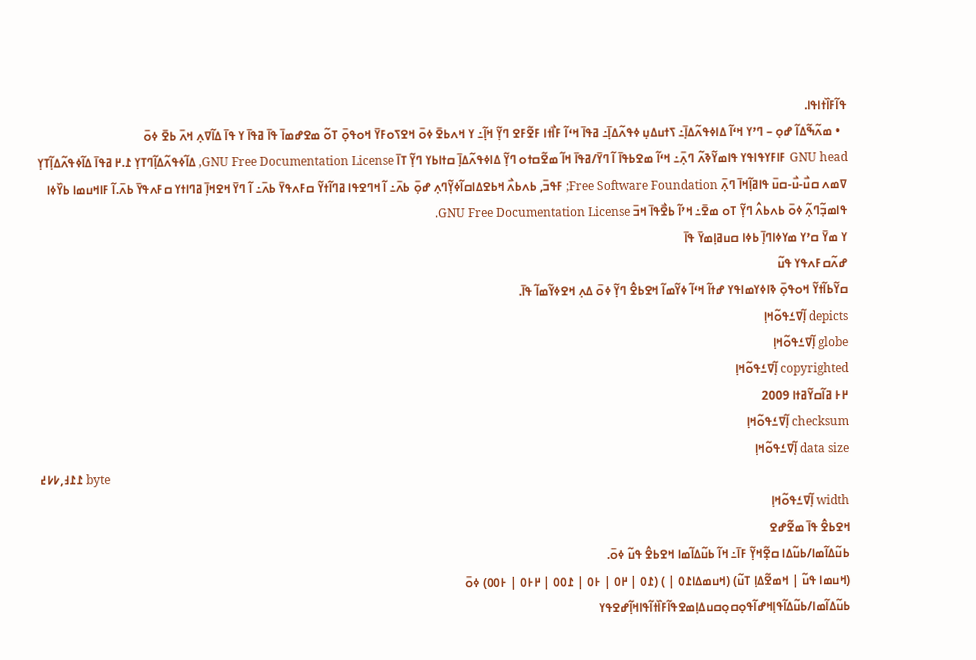ߟߊ߬ߓߊ߰ߙߊߟߊ.
  • ߘߍ߬ߒ߬ߡߊ߬ ߝߋ߲ – ߣߴߌ ߞߵߊ߬ ߡߊߦߟߍ߬ߡߊ߲߫߸ ߖߙߎߡߎ߲ ߦߟߍ߬ߡߊ߲߫߸ ߥߟߊ߫ ߞߵߊ߬ ߓߊ߯ߙߊ ߓߐ߬ߓߐ ߣߌ߲߬ ߞߊ߲߬߸ ߌ ߞߍߕߐ߫ ߦߋ߫ ߞߐߖߋߓߌ߫ ߞߋߟߋ߲߫ ߠߋ߬ ߘߐߝߘߊ߫ ߟߊ߫ ߥߟߊ߫ ߌ ߟߊ߫ ߡߊ߬ߜߍ߲ ߞߍ߫ ߕߐ߫ ߦߋ߫
GNU head ߓߊߓߌߟߊߟߌ ߟߊߘߌ߬ߢߍ߬ ߣߍ߲߫߸ ߞߵߊ߬ ߘߐߕߟߊ߫ ߊ߬ ߣߌ߫/ߥߟߊ߫ ߞߊ߬ ߘߐ߬ߛߙߋ ߣߌ߲߬ ߡߊߦߟߍ߬ߡߊ߲߫ ߛߙߊߕߌ ߣߌ߲߬ ߠߊ߫ GNU Free Documentation License, ߡߊ߬ߦߟߍ߬ߡߊ߲߬ߣߠߌ߲ ߁.߂ ߥߟߊ߫ ߡߊ߬ߦߟߍ߬ߡߊ߲߬ߠߌ߲ ߜߘߍ ߛߎ߯-ߎ߯-ߛߎ߫ ߟߊߥߊ߲߬ߞߊ߫ ߣߍ߲߫ Free Software Foundation; ߓߟߏ߫, ߕߍߕߍ߯ ߞߕߐߡߊߛߊ߬ߦߌ߲߬ߣߍ߲ ߝߋ߲߫ ߕߍ߫߸ ߊ߬ ߞߣߐߟߊ ߥߣߊ߬ߙߌ߬ ߛߓߍߟߌ߫ ߕߍ߫߸ ߊ߬ ߣߌ߫ ߞߐߞߊ߲߫ ߥߣߊߙߌ ߛߓߍߟߌ߫ ߕߍ߫.ߊ߬ ߓߊߞߎߘߊ ߕߌ߰ߦߊ ߟߊߘߏ߲߬ߣߍ߲߬ ߦߋ߫ ߕߍߕߍ߮ ߣߌ߲߬ ߠߋ ߘߐ߫߸ ߞߴߊ߬ ߕߐ߯ߟߊ߫ ߞߏ߫ GNU Free Documentation License.
ߌ ߘߌ߫ ߛߴߌ ߘߌߦߊߣߊ߲߫ ߕߦߊ ߛߎߥߊ߲ߘߌ߫ ߟߊ߫
ߝߍ߬ߛߓߍߟߌ ߟߎ߬
ߛߌ߬ߕߊ߬ߙߌ߬ ߞߋߟߋ߲߫ ߢߊߦߌߘߊߟߌ ߝߙߊ߬ ߞߵߊ߬ ߦߌ߬ߘߊ߬ ߞߐߕߐ߮ ߣߌ߲߬ ߦߋ߫ ߡߍ߲ ߞߐߦߌ߬ߘߊ߬ ߟߊ߫.
depicts ߊ߲߬ߜߑߟߋ߬ߞߊ߲
globe ߊ߲߬ߜߑߟߋ߬ߞߊ߲
copyrighted ߊ߲߬ߜߑߟߋ߬ߞߊ߲
߂߅ ߥߊ߬ߛߌ߬ߥߙߊ 2009
checksum ߊ߲߬ߜߑߟߋ߬ߞߊ߲
data size ߊ߲߬ߜߑߟߋ߬ߞߊ߲
߁߁߃,߇߇߄ byte
width ߊ߲߬ߜߑߟߋ߬ߞߊ߲
ߞߐߕߐ߮ ߟߊ߫ ߘߐ߬ߝߐ
ߕߎ߬ߡߊ߬ߘߊ/ߕߎ߬ߡߊ ߛߐ߲߬ߞߌ߲߬ ߓߊ߫߸ ߞߊ߬ ߕߎ߬ߡߊ߬ߘߊ ߞߐߕߐ߮ ߟߎ߬ ߦߋ߫.
(ߞߎߘߊ ߟߎ߬ | ߞߘߐ߬ߡߊ߲ ߠߎ߬) (ߞߎߘߡߊ߁߀ | ) (߁߀ | ߂߀ | ߅߀ | ߁߀߀ | ߂߅߀ | ߅߀߀) ߦߋ߫
ߕߎ߬ߡߊ߬ߘߊ/ߕߎ߬ߡߊ߬ߟߊ߲ߞߝߊ߬ߟߋ߲ߛߋ߲ߛߎߡߊ߲ߘߐߟߊ߬ߓߊ߰ߙߊ߬ߟߊߞߊ߲߬ߝߐߟߌ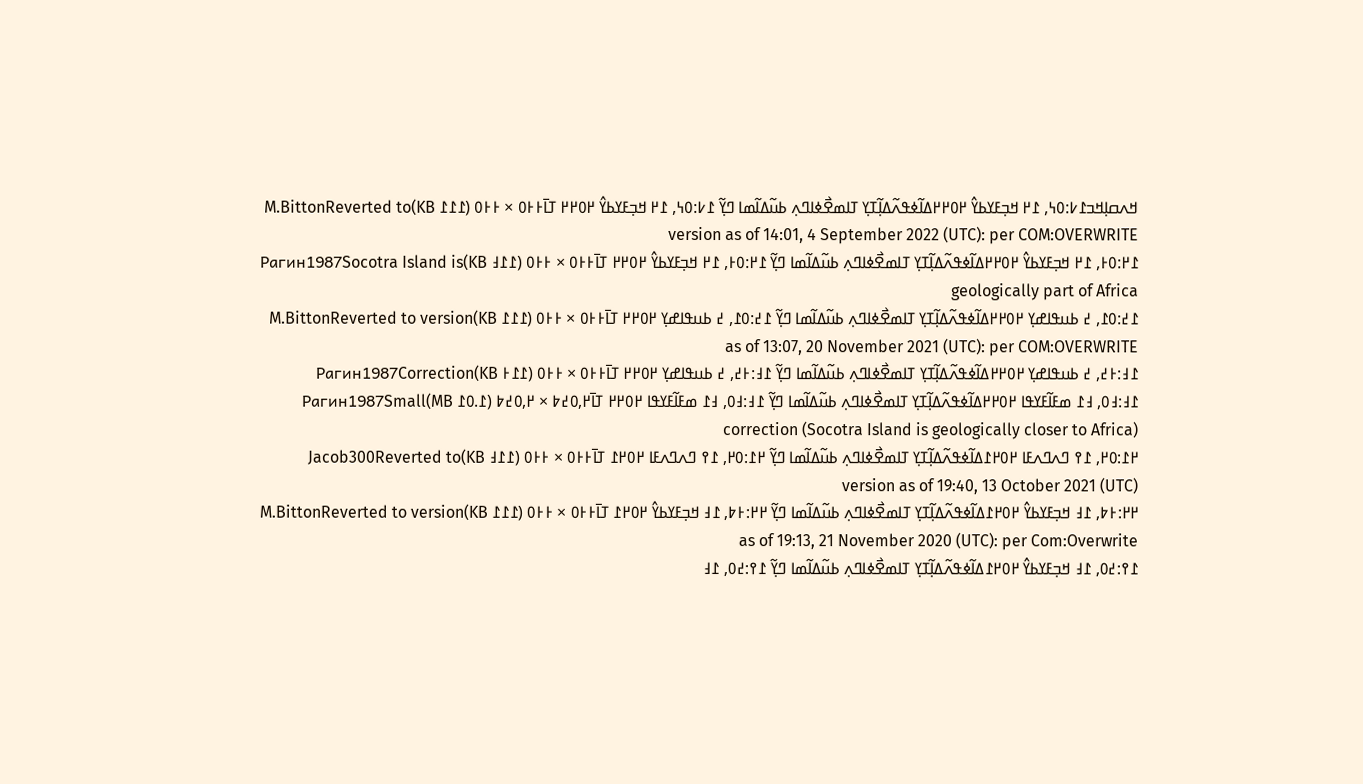ߞߍߛߊ߲ߞߏ߁߇:߀߆, ߁߂ ߞߏ߲ߓߌߕߌ߮ ߂߀߂߂ߡߊ߬ߦߟߍ߬ߡߊ߲߬ߠߌ߲ ߠߊߘߐ߯ߦߊߣߍ߲ ߕߎ߬ߡߊ߬ߘߊ ߣߌ߲߬ ߁߇:߀߆, ߁߂ ߞߏ߲ߓߌߕߌ߮ ߂߀߂߂ ߠߊ߫߅߅߀ × ߅߅߀ (߁߁߁ KB)M.BittonReverted to version as of 14:01, 4 September 2022 (UTC): per COM:OVERWRITE
߁߂:߀߅, ߁߂ ߞߏ߲ߓߌߕߌ߮ ߂߀߂߂ߡߊ߬ߦߟߍ߬ߡߊ߲߬ߠߌ߲ ߠߊߘߐ߯ߦߊߣߍ߲ ߕߎ߬ߡߊ߬ߘߊ ߣߌ߲߬ ߁߂:߀߅, ߁߂ ߞߏ߲ߓߌߕߌ߮ ߂߀߂߂ ߠߊ߫߅߅߀ × ߅߅߀ (߁߁߃ KB)Рагин1987Socotra Island is geologically part of Africa
߁߄:߀߁, ߄ ߕߎߟߊߝߌ߲ ߂߀߂߂ߡߊ߬ߦߟߍ߬ߡߊ߲߬ߠߌ߲ ߠߊߘߐ߯ߦߊߣߍ߲ ߕߎ߬ߡߊ߬ߘߊ ߣߌ߲߬ ߁߄:߀߁, ߄ ߕߎߟߊߝߌ߲ ߂߀߂߂ ߠߊ߫߅߅߀ × ߅߅߀ (߁߁߁ KB)M.BittonReverted to version as of 13:07, 20 November 2021 (UTC): per COM:OVERWRITE
߁߃:߅߄, ߄ ߕߎߟߊߝߌ߲ ߂߀߂߂ߡߊ߬ߦߟߍ߬ߡߊ߲߬ߠߌ߲ ߠߊߘߐ߯ߦߊߣߍ߲ ߕߎ߬ߡߊ߬ߘߊ ߣߌ߲߬ ߁߃:߅߄, ߄ ߕߎߟߊߝߌ߲ ߂߀߂߂ ߠߊ߫߅߅߀ × ߅߅߀ (߁߁߅ KB)Рагин1987Correction
߁߃:߃߀, ߃߁ ߘߓߊ߬ߓߌߟߊ ߂߀߂߂ߡߊ߬ߦߟߍ߬ߡߊ߲߬ߠߌ߲ ߠߊߘߐ߯ߦߊߣߍ߲ ߕߎ߬ߡߊ߬ߘߊ ߣߌ߲߬ ߁߃:߃߀, ߃߁ ߘߓߊ߬ߓߌߟߊ ߂߀߂߂ ߠߊ߫߂,߀߄߈ × ߂,߀߄߈ (߁.߀߁ MB)Рагин1987Small correction (Socotra Island is geologically closer to Africa)
߂߁:߀߂, ߁߉ ߣߍߣߍߓߊ ߂߀߂߁ߡߊ߬ߦߟߍ߬ߡߊ߲߬ߠߌ߲ ߠߊߘߐ߯ߦߊߣߍ߲ ߕߎ߬ߡߊ߬ߘߊ ߣߌ߲߬ ߂߁:߀߂, ߁߉ ߣߍߣߍߓߊ ߂߀߂߁ ߠߊ߫߅߅߀ × ߅߅߀ (߁߁߃ KB)Jacob300Reverted to version as of 19:40, 13 October 2021 (UTC)
߂߂:߅߈, ߁߃ ߞߏ߲ߓߌߕߌ߮ ߂߀߂߁ߡߊ߬ߦߟߍ߬ߡߊ߲߬ߠߌ߲ ߠߊߘߐ߯ߦߊߣߍ߲ ߕߎ߬ߡߊ߬ߘߊ ߣߌ߲߬ ߂߂:߅߈, ߁߃ ߞߏ߲ߓߌߕߌ߮ ߂߀߂߁ ߠߊ߫߅߅߀ × ߅߅߀ (߁߁߁ KB)M.BittonReverted to version as of 19:13, 21 November 2020 (UTC): per Com:Overwrite
߁߉:߄߀, ߁߃ ߞߏ߲ߓߌߕߌ߮ ߂߀߂߁ߡߊ߬ߦߟߍ߬ߡߊ߲߬ߠߌ߲ ߠߊߘߐ߯ߦߊߣߍ߲ ߕߎ߬ߡߊ߬ߘߊ ߣߌ߲߬ ߁߉:߄߀, ߁߃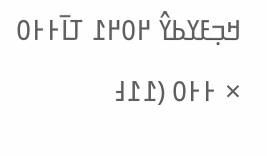ߞߏ߲ߓߌߕߌ߮ ߂߀߂߁ ߠߊ߫߅߅߀ × ߅߅߀ (߁߁߃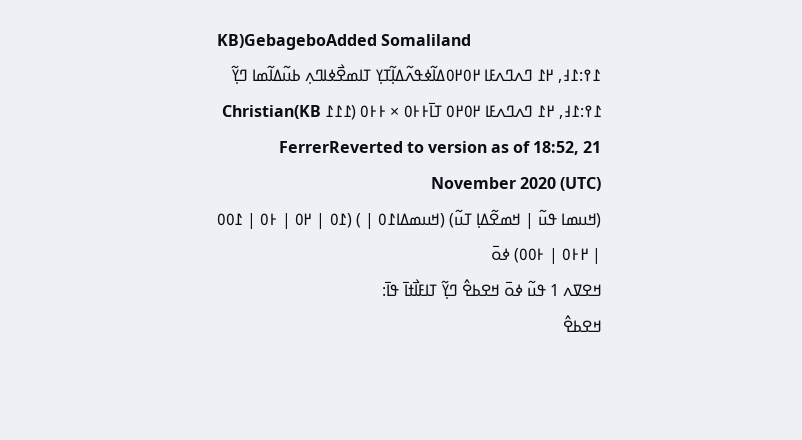KB)GebageboAdded Somaliland
߁߉:߁߃, ߂߁ ߣߍߣߍߓߊ ߂߀߂߀ߡߊ߬ߦߟߍ߬ߡߊ߲߬ߠߌ߲ ߠߊߘߐ߯ߦߊߣߍ߲ ߕߎ߬ߡߊ߬ߘߊ ߣߌ߲߬ ߁߉:߁߃, ߂߁ ߣߍߣߍߓߊ ߂߀߂߀ ߠߊ߫߅߅߀ × ߅߅߀ (߁߁߁ KB)Christian FerrerReverted to version as of 18:52, 21 November 2020 (UTC)
(ߞߎߘߊ ߟߎ߬ | ߞߘߐ߬ߡߊ߲ ߠߎ߬) (ߞߎߘߡߊ߁߀ | ) (߁߀ | ߂߀ | ߅߀ | ߁߀߀ | ߂߅߀ | ߅߀߀) ߦߋ߫
ߞߐߜߍ 1 ߟߎ߬ ߦߋ߫ ߞߐߕߐ߮ ߣߌ߲߬ ߠߊߓߊ߯ߙߊ߫ ߟߊ߫:
ߞߐߕߐ߮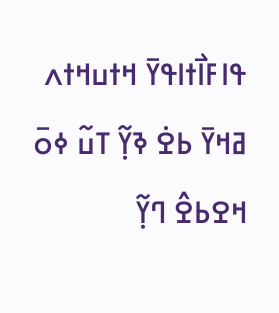ߟߊߓߊ߯ߙߊߟߌ߫ ߞߙߎߞߙߍ
ߥߞߌ߫ ߕߐ߭ ߢߌ߲߬ ߠߎ߬ ߦߋ߫ ߞߐߕߐ߮ ߣߌ߲߬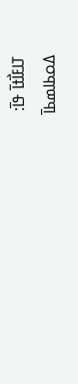ߠߊߓߊ߯ߙߊ߫ ߟߊ߫:
ߡߋߕߊߘߕߊ߫